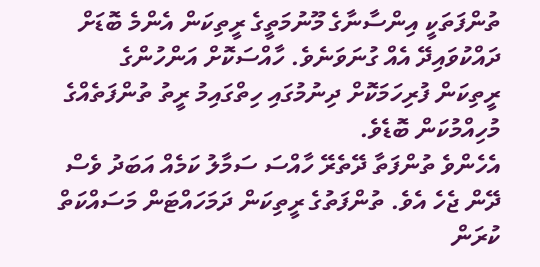ތުންފަތަކީ އިންސާނާގެ މޫނުމަތީގެ ރީތިކަން އެންމެ ބޮޑަށް ދައްކުވައިދޭ އެއް ގުނަވަނެވެ. ހާއްސަކޮށް އަންހުންގެ ރީތިކަން ފުރިހަމަކޮށް ދިނުމުގައި ހިތްގައިމު ރީތު ތުންފަތެއްގެ މުހިއްމުކަން ބޮޑެވެ.
އެހެންވެ ތުންފަތާ ދޭތެރޭ ހާއްސަ ސަމާލު ކަމެއް އަބަދު ވެސް ދޭން ޖެހެ އެވެ. ތުންފަތުގެ ރީތިކަން ދަމަހައްޓަން މަސައްކަތް ކުރަން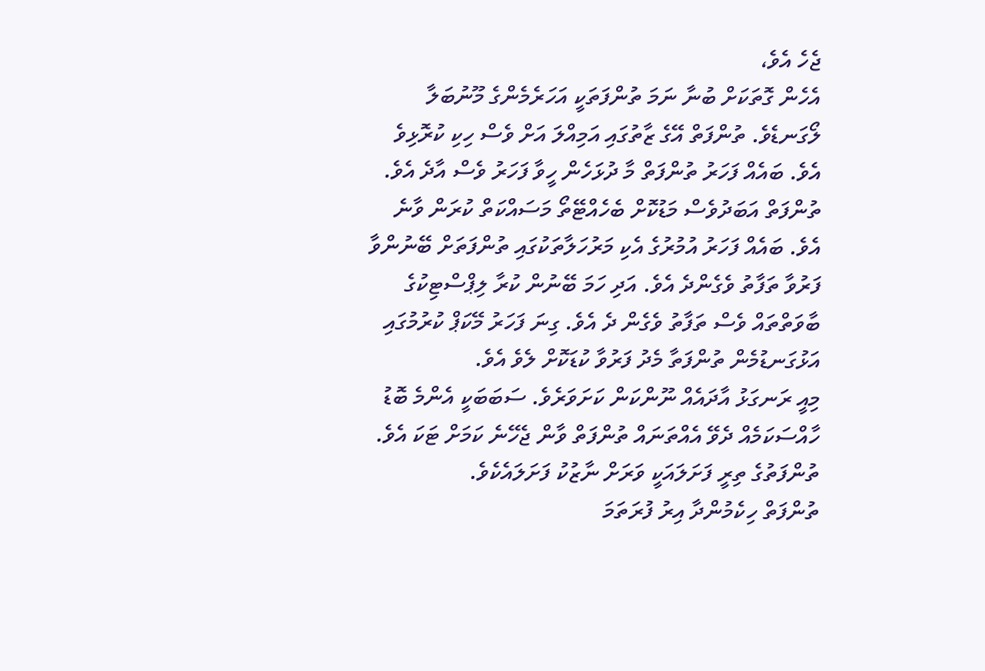ޖެހެ އެވެ،
އެހެން ގޮތަކަށް ބުނާ ނަމަ ތުންފަތަކީ އަހަރެމެންގެ މޫނުބަލާ ލޯގަނޑެވެ. ތުންފަތް އޭގެ ޒާތުގައި އަމިއްލަ އަށް ވެސް ހިކި ކުރޮޅިވެ އެވެ. ބައެއް ފަހަރު ތުންފަތް މާ ދުޅަހެން ހީވާ ފަހަރު ވެސް އާދެ އެވެ.
ތުންފަތް އަބަދުވެސް މަޑުކޮށް ބެހެއްޓޭތޯ މަސައްކަތް ކުރަން ވާނެ އެވެ. ބައެއް ފަހަރު އުމުރުގެ އެކި މަރުހަލާތަކުގައި ތުންފަތަށް ބޭނުންވާ ފަރުވާ ތަފާތު ވެގެންދެ އެވެ. އަދި ހަމަ ބޭނުން ކުރާ ލިޕްސްޓިކުގެ ބާވަތްތައް ވެސް ތަފާތު ވެގެން ދެ އެވެ. ގިނަ ފަހަރު މޭކަޕް ކުރުމުގައި އަޅުގަނޑުމެން ތުންފަތާ މެދު ފަރުވާ ކުޑަކޮށް ލެވެ އެވެ.
މިއީ ރަނގަޅު އާދައެއް ނޫންކަން ކަށަވަރެވެ. ސަބަބަކީ އެންމެ ބޮޑު ހާއްސަކަމެއް ދެވޭ އެއްތަނައް ތުންފަތް ވާން ޖެހޭނެ ކަމަށް ޓަކަ އެވެ. ތުންފަތުގެ ތިރީ ފަށަލައަކީ ވަރަށް ނާޒުކު ފަށަލައެކެވެ.
ތުންފަތް ހިކެމުންދާ އިރު ފުރަތަމަ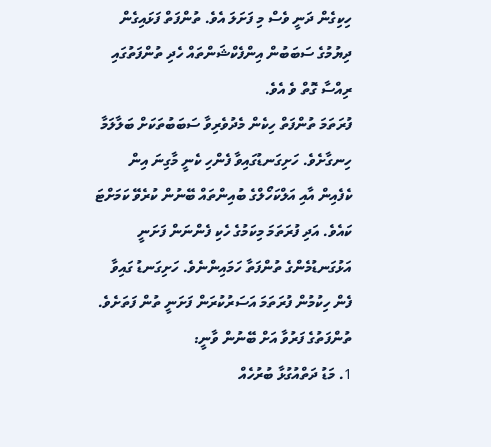ހިކިގެން ދަނީ ވެސް މި ފަށަލަ އެވެ. ތުންފަތް ފަޅައިގެން ދިޔުމުގެ ސަބަބުން އިންފެކްޝަންތައް ހެދި ތުންފަތުގައި ރިއްސާ ގޮތް ވެ އެވެ.
ފުރަތަމަ ތުންފަތް ހިކެން މެދުވެރިވާ ސަބަބުތަކަށް ބަލާލަމާ ހިނގާށެވެ. ހަށިގަނޑުގައިވާ ފެންހި ކެނީ މާގިނަ އިން ކެފެއިން އާއި އަލްކަހޯލްގެ ބުއިންތައް ބޭނުން ކުރެވޭ ކަމަށްޓަ ކައެވެ. އަދި ފުރަތަމަ މިކަމުގެ ހެކި ފެންނަން ފަށަނީ އަޅުގަނޑުމެންގެ ތުންފަތާ ހަމައިންނެވެ. ހަށިގަނޑު ގައިވާ ފެން ހިކުމުން ފުރަތަމަ އަސަރުކުރަން ފަށަނީ ތުން ފަތަށެވެ.
ތުންފަތުގެ ފަރުވާ އަށް ބޭނުން ވާނީ:
1. މަޑު ދަތްއުގުޅާ ބުރުހެއް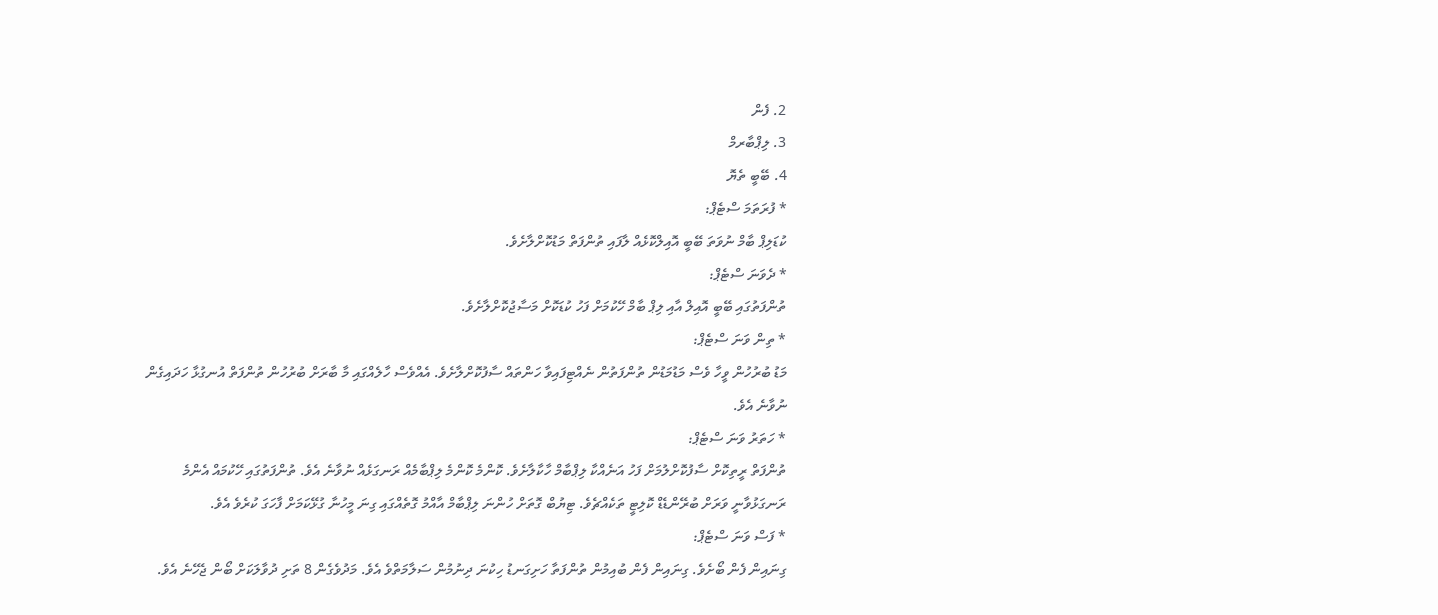2. ފެން
3. ލިޕްބާރމް
4. ބޭބީ ތެޔޮ
* ފުރަތަމަ ސްޓެޕް:
ކުޑަލިޕް ބާމް ނުވަތަ ބޭބީ އޮއިލްކޮޅެއް ލާފައި ތުންފަތް މަޑުކޮށްލާށެވެ.
* ދެވަނަ ސްޓެޕް:
ތުންފަތުގައި ބޭބީ އޮއިލް އާއި ލިޕް ބާމް ހޭކުމަށް ފަހު ކުޑަކޮށް މަސާޖުކޮށްލާށެވެ.
* ތިން ވަނަ ސްޓެޕް:
މަޑު ބުރުހުން ވީހާ ވެސް މަޑުމަޑުން ތުންފަތުން ނެއްޓިފައިވާ ހަންތައް ސާފުކޮށްލާށެވެ. އެއްވެސް ހާލެއްގައި މާ ބާރަށް ބުރުހުން ތުންފަތް އުނގުޅާ ހަދައިގެން ނުވާނެ އެވެ.
* ހަތަރު ވަނަ ސްޓެޕް:
ތުންފަތް ރީތިކޮށް ސާފުކޮށްލުމަށް ފަހު އަނެއްކާ ލިޕްބާމް ހާކާލާށެވެ. ކޮންމެ ކޮންމެ ލިޕްބާމެއް ރަނގަޅެއް ނުވާނެ އެވެ. ތުންފަތުގައި ހޭކުމައް އެންމެ ރަނގަޅުވާނީ ވަރަށް ބުރޭންޑެޑް ކޮލިޓީ ތަކެއްޗެވެ. ޓިޔުބް ގޮތަށް ހުންނަ ލިޕްބާމް އާއްމު ގޮތެއްގައި ގިނަ މީހުނާ ގުޅޭކަމަށް ފާހަގަ ކުރެވެ އެވެ.
* ފަސް ވަނަ ސްޓެޕް:
ގިނައިން ފެން ބޯށެވެ. ގިނައިން ފެން ބުއިމުން ތުންފަތާ ހަށިގަނޑު ހިކުނަ ދިނުމުން ސަލާމަތްވެ އެވެ. މަދުވެގެން 8 ތަށި ދުވާލަކަށް ބޯން ޖެހޭނެ އެވެ.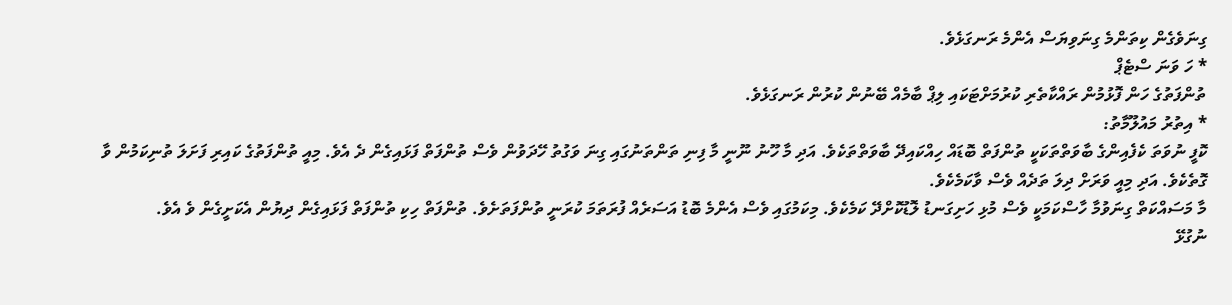ގިނަވެގެން ކިތަންމެ ގިނަވިޔަސް އެންމެ ރަނގަޅެވެ.
* ހަ ވަނަ ސްޓެޕް
ތުންފަތުގެ ހަން ފޮޅުމުން ރައްކާތެރި ކުރުމަށްޓަކައި ލިޕް ބާމެއް ބޭނުން ކުރުން ރަނގަޅެވެ.
* އިތުރު މައުލޫމާތު:
ކޮފީ ނުވަތަ ކެފެއިންގެ ބާވަތްތަކަކީ ތުންފަތް ބޮޑައް ހިއްކައިދޭ ބާވަތްތަކެވެ. އަދި މާ ހޫނު ނޫނީ މާ ފިނި ތަންތަނުގައި ގިނަ ވަގުތު ހޭދަވުން ވެސް ތުންފަތް ފަޅައިގެން ދެ އެވެ. މިއީ ތުންފަތުގެ ކައިރި ފަށަލަ ތުނިކަމުން ވާ ގޮތެކެވެ. އަދި މިއީ ވަރަށް ދިލަ ތަދެއް ވެސް ވާކަމެކެވެ.
މާ މަސައްކަތް ގިނަވުމާ ހާސްކަމަކީ ވެސް މުޅި ހަށިގަނޑު ލޮޑުކޮށްދޭ ކަމެކެވެ. މިކަމުގައި ވެސް އެންމެ ބޮޑު އަސަރެއް ފުރަތަމަ ކުރަނީ ތުންފަތަށެވެ. ތުންފަތް ހިކި ތުންފަތް ފަޅައިގެން ދިޔުން އެކަށީގެން ވެ އެވެ.
ނުގުޅޭ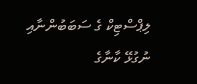ލިޕްސްޓިކް ގެ ސަބަބުންނާއި ނުގުޅޭ ކާނާގެ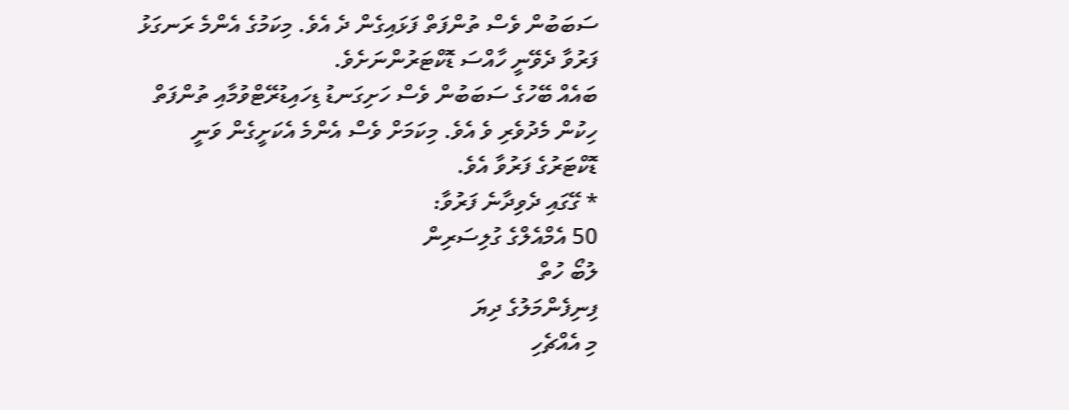ސަބަބުން ވެސް ތުންފަތް ފަޅައިގެން ދެ އެވެ. މިކަމުގެ އެންމެ ރަނގަޅު ފަރުވާ ދެވޭނީ ހާއްސަ ޑޮކްޓަރުންނަށެވެ.
ބައެއް ބޭހުގެ ސަބަބުން ވެސް ހަށިގަނޑު ޑިހައިޑުރޭޓްވުމާއި ތުންފަތް ހިކުން މެދުވެރި ވެ އެވެ. މިކަމަށް ވެސް އެންމެ އެކަށީގެން ވަނީ ޑޮކްޓަރުގެ ފަރުވާ އެވެ.
* ގޭގައި ދެވިދާނެ ފަރުވާ:
50 އެމްއެލްގެ ގުލިސަރިން
ލުބޯ ހުތް
ފިނިފެންމަލުގެ ދިޔަ
މި އެއްޗެހި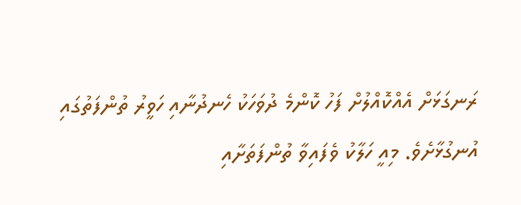ރަނގަޅަށް އެއްކޮއްލުށް ފަހު ކޮންމެ ދުވަހަކު ހެނދުނާއި ހަވީރު ތުންފަތުގައި އުނގުޅާށެވެ. މިއީ ހަލާކު ވެފައިވާ ތުންފަތަށާއި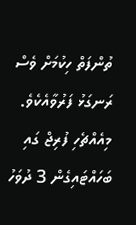ތުންފަތް ހިކުމަށް ވެސް ރަނގަޅު ފަރުވާއެކެވެ. މިއެއްޗެހި ފުރިޖް ގައި ބަހައްޓައިގެން 3 ދުވަހު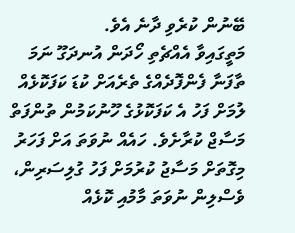ބޭނުން ކުރެވި ދާނެ އެވެ.
މަތީގައިވާ އެއްޗެތި ހޯދަން އުނދަގޫ ނަމަ ތާފަނާ ފެންފޮދެއްގެ ތެރެއަށް ކުޑަ ކަފަކޮޅެއް ލުމަށް ފަހު އެ ކަފަކޮޅުގެ ހޫނުކަމުން ތުންފަތް މަސާޖް ކުރާށެވެ. ހައެއް ނުވަތަ އަށް ފަހަރު މިގޮތަށް މަސާޖު ކުރުމަށް ފަހު ގުލިސަރިން، ވެސްލިން ނުވަތަ މާމުއި ކޮޅެއް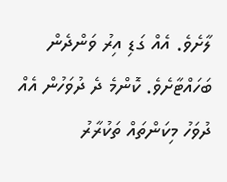ލާށެވެ. އެއް ގަޑި އިރު ވަންދެން ބަހައްޓާށެވެ. ކޮންމެ ދެ ދުވަހުން އެއް ދުވަހު މިކަންތައް ތަކުރާރު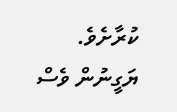ކުރާށެވެ. ޔަގީނުން ވެސް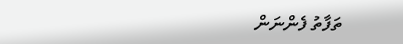ތަފާތު ފެންނަން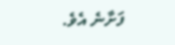ފަށާނެ އެވެ.